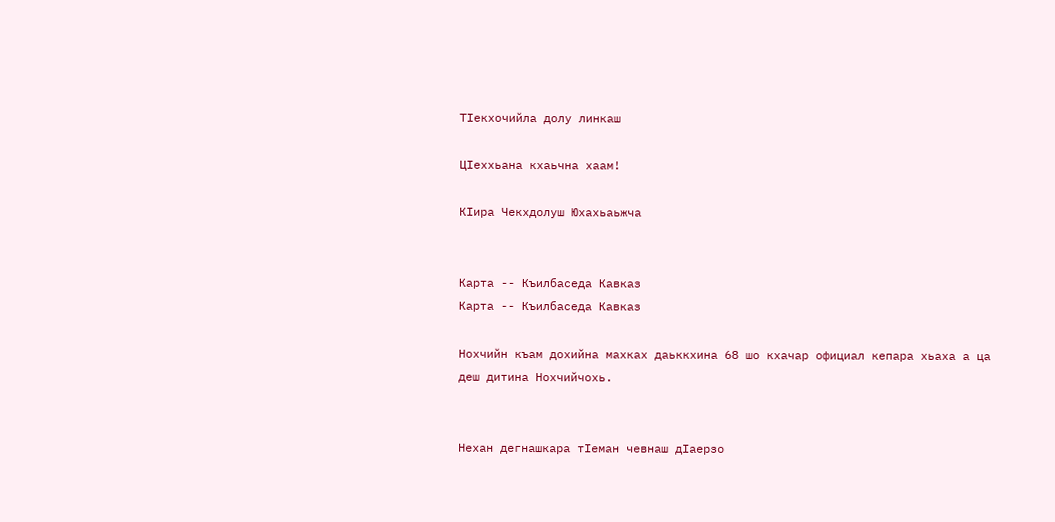ТIекхочийла долу линкаш

ЦIеххьана кхаьчна хаам!

КIира Чекхдолуш Юхахьаьжча


Карта -- Къилбаседа Кавказ
Карта -- Къилбаседа Кавказ

Нохчийн къам дохийна махках даьккхина 68 шо кхачар официал кепара хьаха а ца деш дитина Нохчийчохь.


Нехан дегнашкара тIеман чевнаш дIаерзо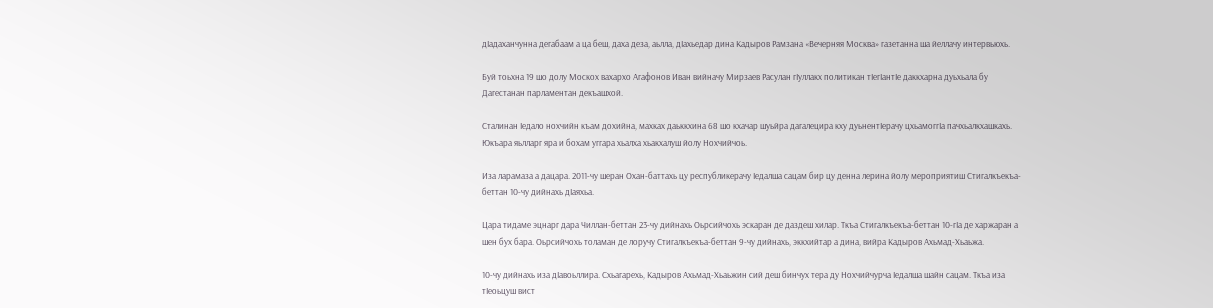дIадаханчунна дегабаам а ца беш, даха деза, аьлла, дIахьедар дина Кадыров Рамзана «Вечерняя Москва» газетанна ша йеллачу интервьюхь.

Буй тоьхна 19 шо долу Москох вахархо Агафонов Иван вийначу Мирзаев Расулан гIуллакх политикан тIегIантIе даккхарна дуьхьала бу Дагестанан парламентан декъашхой.

Сталинан Iедало нохчийн къам дохийна, махках даьккхина 68 шо кхачар шуьйра дагалецира кху дуьнентIерачу цхьамоггIа пачхьалкхашкахь. Юкъара яьлларг яра и бохам уггара хьалха хьакхалуш йолу Нохчийчоь.

Иза ларамаза а дацара. 2011-чу шеран Охан-баттахь цу республикерачу Iедалша сацам бир цу денна лерина йолу мероприятиш Стигалкъекъа-беттан 10-чу дийнахь дIаяхьа.

Цара тидаме эцнарг дара Чиллан-беттан 23-чу дийнахь Оьрсийчохь эскаран де даздеш хилар. Ткъа Стигалкъекъа-беттан 10-гIа де харжаран а шен бух бара. Оьрсийчохь толаман де лоручу Стигалкъекъа-беттан 9-чу дийнахь, эккхийтар а дина, вийра Кадыров Ахьмад-Хьаьжа.

10-чу дийнахь иза дIавоьллира. Схьагарехь, Кадыров Ахьмад-Хьаьжин сий деш бинчух тера ду Нохчийчурча Iедалша шайн сацам. Ткъа иза тIеоьцуш вист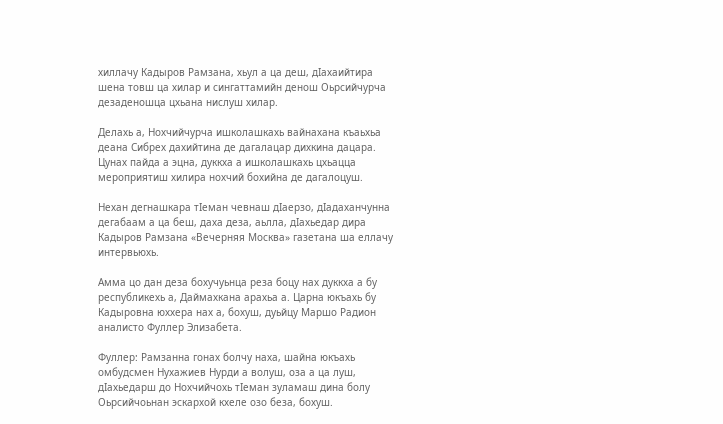хиллачу Кадыров Рамзана, хьул а ца деш, дIахаийтира шена товш ца хилар и сингаттамийн денош Оьрсийчурча дезаденошца цхьана нислуш хилар.

Делахь а, Нохчийчурча ишколашкахь вайнахана къаьхьа деана Сибрех дахийтина де дагалацар дихкина дацара. Цунах пайда а эцна, дуккха а ишколашкахь цхьацца мероприятиш хилира нохчий бохийна де дагалоцуш.

Нехан дегнашкара тIеман чевнаш дIаерзо, дIадаханчунна дегабаам а ца беш, даха деза, аьлла, дIахьедар дира Кадыров Рамзана «Вечерняя Москва» газетана ша еллачу интервьюхь.

Амма цо дан деза бохучуьнца реза боцу нах дуккха а бу республикехь а, Даймахкана арахьа а. Царна юкъахь бу Кадыровна юххера нах а, бохуш, дуьйцу Маршо Радион аналисто Фуллер Элизабета.

Фуллер: Рамзанна гонах болчу наха, шайна юкъахь омбудсмен Нухажиев Нурди а волуш, оза а ца луш, дIахьедарш до Нохчийчохь тIеман зуламаш дина болу Оьрсийчоьнан эскархой кхеле озо беза, бохуш.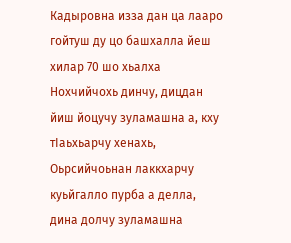Кадыровна изза дан ца лааро гойтуш ду цо башхалла йеш хилар 70 шо хьалха Нохчийчохь динчу, дицдан йиш йоцучу зуламашна а, кху тIаьхьарчу хенахь, Оьрсийчоьнан лаккхарчу куьйгалло пурба а делла, дина долчу зуламашна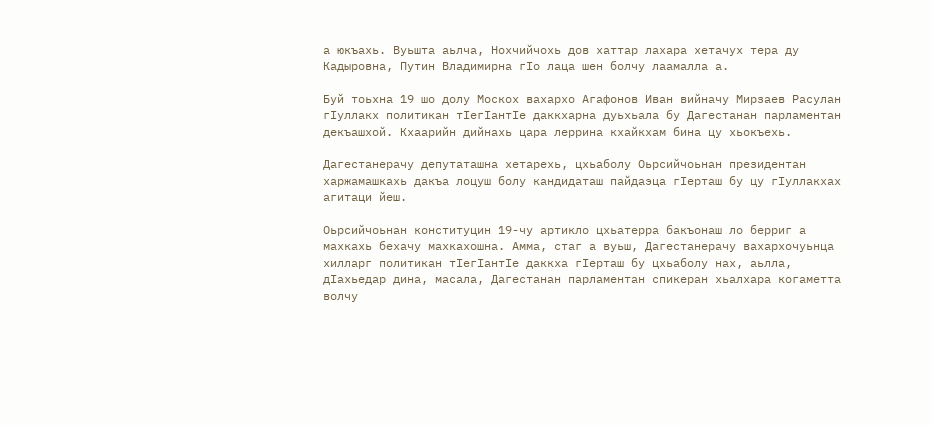а юкъахь. Вуьшта аьлча, Нохчийчохь дов хаттар лахара хетачух тера ду Кадыровна, Путин Владимирна гIо лаца шен болчу лаамалла а.

Буй тоьхна 19 шо долу Москох вахархо Агафонов Иван вийначу Мирзаев Расулан гIуллакх политикан тIегIантIе даккхарна дуьхьала бу Дагестанан парламентан декъашхой. Кхаарийн дийнахь цара леррина кхайкхам бина цу хьокъехь.

Дагестанерачу депутаташна хетарехь, цхьаболу Оьрсийчоьнан президентан харжамашкахь дакъа лоцуш болу кандидаташ пайдаэца гIерташ бу цу гIуллакхах агитаци йеш.

Оьрсийчоьнан конституцин 19-чу артикло цхьатерра бакъонаш ло берриг а махкахь бехачу махкахошна. Амма, стаг а вуьш, Дагестанерачу вахархочуьнца хилларг политикан тIегIантIе даккха гIерташ бу цхьаболу нах, аьлла, дIахьедар дина, масала, Дагестанан парламентан спикеран хьалхара когаметта волчу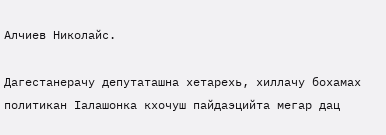Алчиев Николайс.

Дагестанерачу депутаташна хетарехь, хиллачу бохамах политикан Iалашонка кхочуш пайдаэцийта мегар дац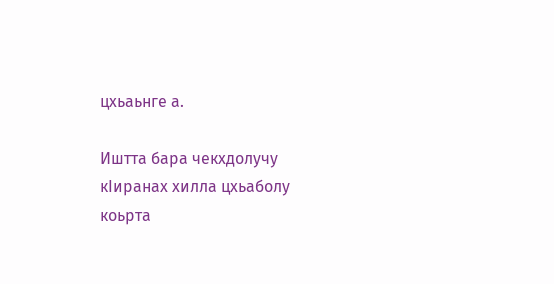цхьаьнге а.

Иштта бара чекхдолучу кIиранах хилла цхьаболу коьрта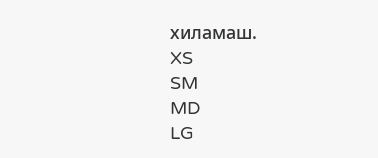хиламаш.
XS
SM
MD
LG